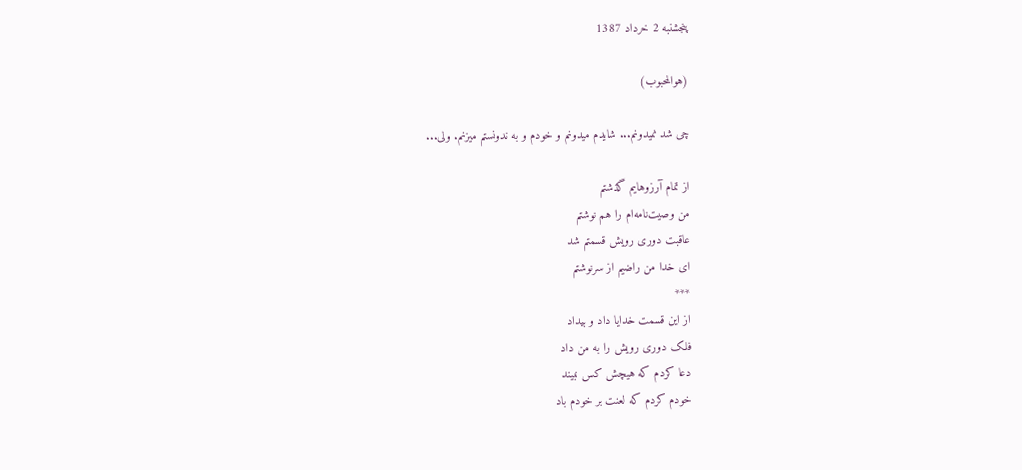پنجشنبه 2 خرداد 1387

(هوالمحبوب)

چی شد نمیدونم... شایدم میدونم و خودم و به ندونستم میزنم. ولی...

از تمام آرزوهایم گذشتم
من وصیت‌نامه‌ام را هم نوشتم
عاقبت دوری رویش قسمتم شد
ای خدا من راضیم از سرنوشتم
***
از این قسمت خدایا داد و بیداد
فلک دوری رویش را به من داد
دعا کردم که هیچش کس نبیند
خودم کردم که لعنت بر خودم باد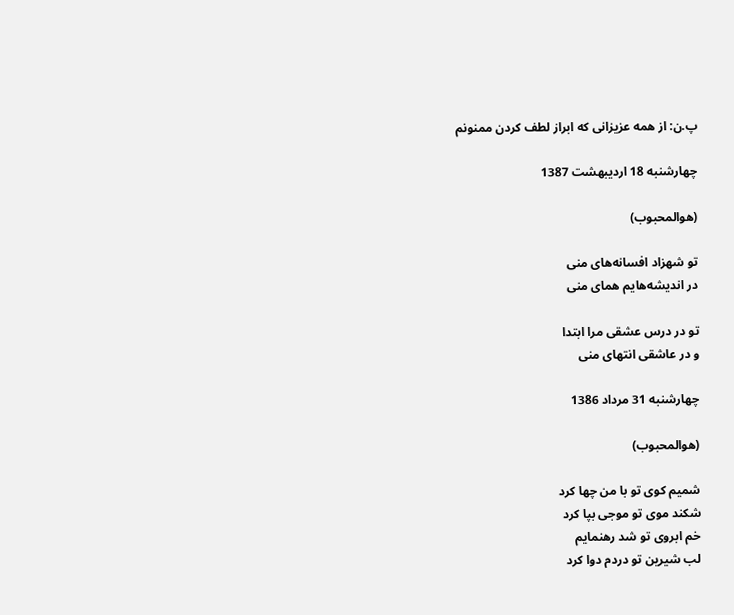پ.ن: از همه عزیزانی که ابراز لطف کردن ممنونم

چهارشنبه 18 اردیبهشت 1387

(هوالمحبوب)

تو شهزاد افسانه‌های منی
در اندیشه‌هایم همای منی

تو در درس عشقی مرا ابتدا
و در عاشقی انتهای منی

چهارشنبه 31 مرداد 1386

(هوالمحبوب)

شمیم کوی تو با من چها کرد
شکند موی تو موجی بپا کرد
خم ابروی تو شد رهنمایم
لب شیرین تو دردم دوا کرد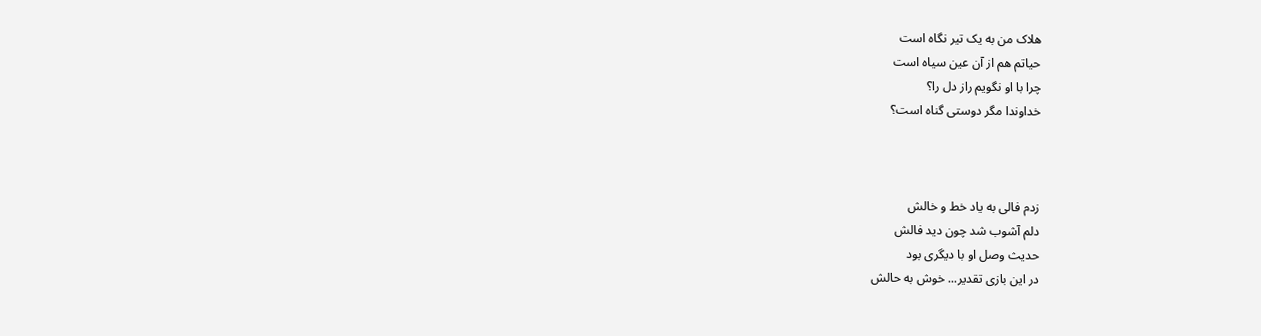هلاک من به یک تیر نگاه است
حیاتم هم از آن عین سیاه است
چرا با او نگویم راز دل را؟
خداوندا مگر دوستی گناه است؟



زدم فالی به یاد خط و خالش
دلم آشوب شد چون دید فالش
حدیث وصل او با دیگری بود
در این بازی تقدیر... خوش به حالش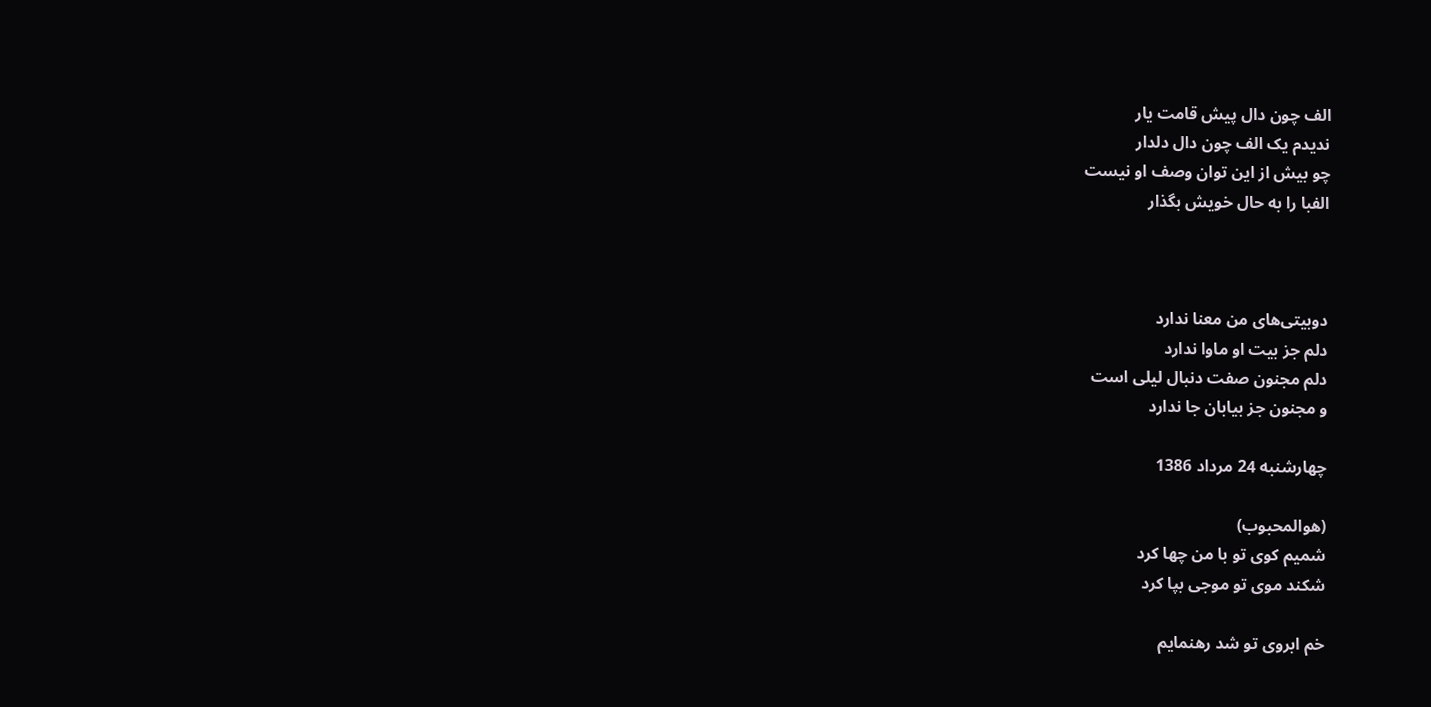الف چون دال پیش قامت یار
ندیدم یک الف چون دال دلدار
چو بیش از این توان وصف او نیست
الفبا را به حال خویش بگذار



دوبیتی‌های من معنا ندارد
دلم جز بیت او ماوا ندارد
دلم مجنون صفت دنبال لیلی است
و مجنون جز بیابان جا ندارد

چهارشنبه 24 مرداد 1386

(هوالمحبوب)
شمیم کوی تو با من چها کرد
شکند موی تو موجی بپا کرد

خم ابروی تو شد رهنمایم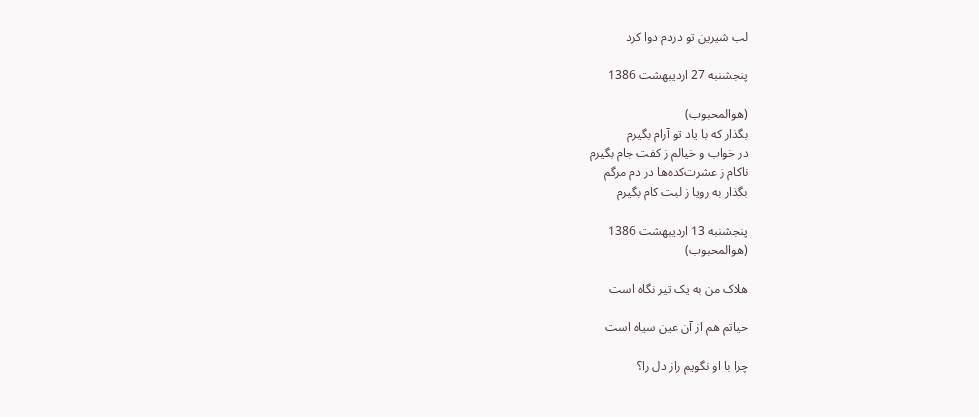لب شیرین تو دردم دوا کرد

پنجشنبه 27 اردیبهشت 1386

(هوالمحبوب)
بگذار که با یاد تو آرام بگیرم
در خواب و خیالم ز کفت جام بگیرم
ناکام ز عشرت‌کده‌ها در دم مرگم
بگذار به رویا ز لبت کام بگیرم

پنجشنبه 13 اردیبهشت 1386
(هوالمحبوب)

هلاک من به یک تیر نگاه است

حیاتم هم از آن عین سیاه است

چرا با او نگویم راز دل را؟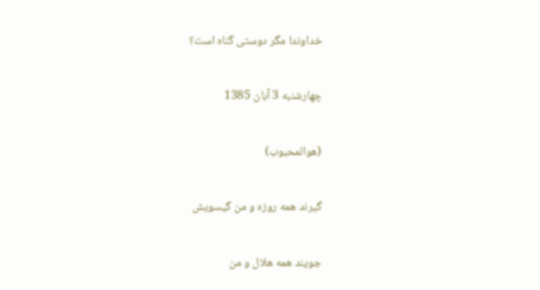خداوندا مگر دوستی گناه است؟

چهارشنبه 3 آبان 1385

(هوالمحبوب)

گیرند همه روزه و من گیسویش

جویند همه هلال و من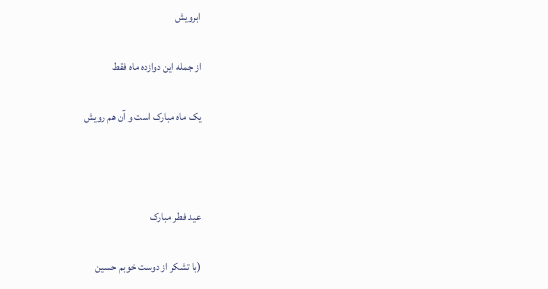ابرویش

از جمله این دوازده ماه فقط

یک ماه مبارک است و آن هم رویش



عید فطر مبارک

(با تشکر از دوست خوبم حسین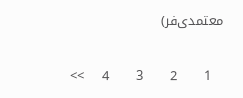معتمدی‌فر)

   1      2      3      4    >>